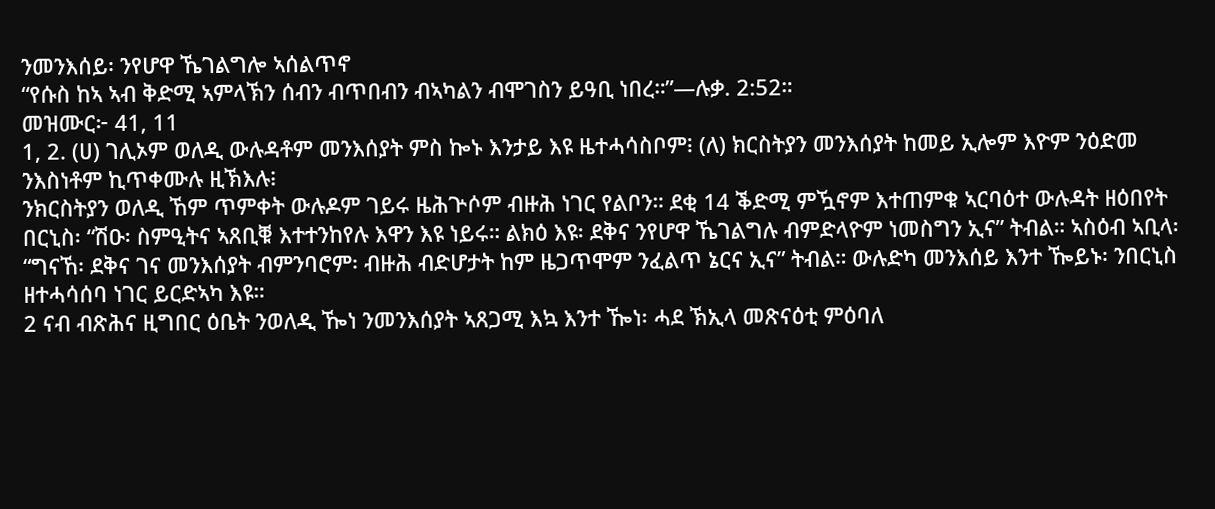ንመንእሰይ፡ ንየሆዋ ኼገልግሎ ኣሰልጥኖ
“የሱስ ከኣ ኣብ ቅድሚ ኣምላኽን ሰብን ብጥበብን ብኣካልን ብሞገስን ይዓቢ ነበረ።”—ሉቃ. 2:52።
መዝሙር፦ 41, 11
1, 2. (ሀ) ገሊኦም ወለዲ ውሉዳቶም መንእሰያት ምስ ኰኑ እንታይ እዩ ዜተሓሳስቦም፧ (ለ) ክርስትያን መንእሰያት ከመይ ኢሎም እዮም ንዕድመ ንእስነቶም ኪጥቀሙሉ ዚኽእሉ፧
ንክርስትያን ወለዲ ኸም ጥምቀት ውሉዶም ገይሩ ዜሕጕሶም ብዙሕ ነገር የልቦን። ደቂ 14 ቕድሚ ምዃኖም እተጠምቁ ኣርባዕተ ውሉዳት ዘዕበየት በርኒስ፡ “ሽዑ፡ ስምዒትና ኣጸቢቑ እተተንከየሉ እዋን እዩ ነይሩ። ልክዕ እዩ፡ ደቅና ንየሆዋ ኼገልግሉ ብምድላዮም ነመስግን ኢና” ትብል። ኣስዕብ ኣቢላ፡ “ግናኸ፡ ደቅና ገና መንእሰያት ብምንባሮም፡ ብዙሕ ብድሆታት ከም ዜጋጥሞም ንፈልጥ ኔርና ኢና” ትብል። ውሉድካ መንእሰይ እንተ ዀይኑ፡ ንበርኒስ ዘተሓሳሰባ ነገር ይርድኣካ እዩ።
2 ናብ ብጽሕና ዚግበር ዕቤት ንወለዲ ዀነ ንመንእሰያት ኣጸጋሚ እኳ እንተ ዀነ፡ ሓደ ኽኢላ መጽናዕቲ ምዕባለ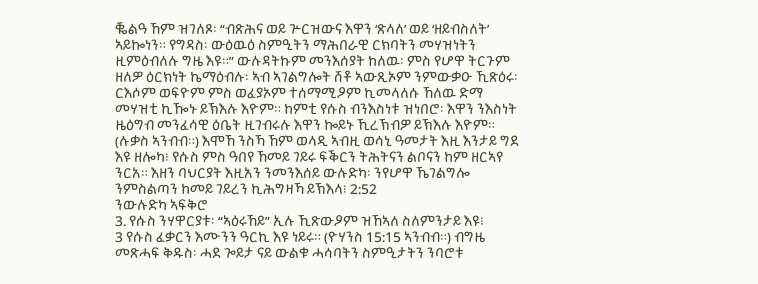ቘልዓ ኸም ዝገለጾ፡ “ብጽሕና ወይ ጕርዝውና እዋን ‘ጽላለ’ ወይ ‘ዘይብስለት’ ኣይኰነን። የግዳስ፡ ውዕዉዕ ስምዒትን ማሕበራዊ ርክባትን መሃዝነትን ዚምዕብለሉ ግዜ እዩ።” ውሉዳትኩም መንእሰያት ከለዉ፡ ምስ የሆዋ ትርጉም ዘለዎ ዕርክነት ኬማዕብሉ፡ ኣብ ኣገልግሎት ሸቶ ኣውጺኦም ንምውቃዑ ኺጽዕሩ፡ ርእሶም ወፍዮም ምስ ወፈያኦም ተሰማሚዖም ኪመላለሱ ኸለዉ ድማ መሃዝቲ ኪዀኑ ይኽእሉ እዮም። ከምቲ የሱስ ብንእስነቱ ዝነበሮ፡ እዋን ንእስነት ዜዕግብ መንፈሳዊ ዕቤት ዚገብሩሉ እዋን ኰይኑ ኺረኽብዎ ይኽእሉ እዮም። (ሉቃስ ኣንብብ።) እሞኸ ንስኻ ኸም ወላዲ ኣብዚ ወሳኒ ዓመታት እዚ እንታይ ግደ እዩ ዘሎካ፧ የሱስ ምስ ዓበየ ኸመይ ገይሩ ፍቕርን ትሕትናን ልቦናን ከም ዘርኣየ ንርአ። እዘን ባህርያት እዚአን ንመንእሰይ ውሉድካ፡ ንየሆዋ ኼገልግሎ ንምስልጣን ከመይ ገይረን ኪሕግዛኻ ይኽእላ፧ 2:52
ንውሉድካ ኣፍቅሮ
3. የሱስ ንሃዋርያቱ፡ “ኣዕሩኸይ” ኢሉ ኺጽውዖም ዝኸኣለ ስለምንታይ እዩ፧
3 የሱስ ፈቃርን እሙንን ዓርኪ እዩ ነይሩ። (ዮሃንስ 15:15 ኣንብብ።) ብግዜ መጽሓፍ ቅዱስ፡ ሓደ ጐይታ ናይ ውልቁ ሓሳባትን ስምዒታትን ንባሮቱ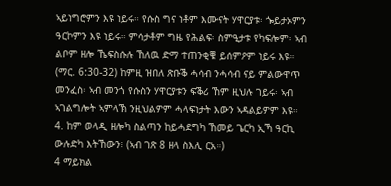ኣይነግሮምን እዩ ነይሩ። የሱስ ግና ነቶም እሙናት ሃዋርያቱ፡ ጐይታኦምን ዓርኮምን እዩ ነይሩ። ምሳታቶም ግዜ የሕልፍ፡ ስምዒታቱ የካፍሎም፡ ኣብ ልቦም ዘሎ ኼፍስሱሉ ኸለዉ ድማ ተጠንቂቑ ይሰምዖም ነይሩ እዩ። (ማር. 6:30-32) ከምዚ ዝበለ ጽቡቕ ሓሳብ ንሓሳብ ናይ ምልውዋጥ መንፈስ፡ ኣብ መንጎ የሱስን ሃዋርያቱን ፍቕሪ ኸም ዚህሉ ገይሩ፡ ኣብ ኣገልግሎት ኣምላኽ ንዚህልዎም ሓላፍነታት እውን ኣዳልይዎም እዩ።
4. ከም ወላዲ ዘሎካ ስልጣን ከይሓደግካ ኸመይ ጌርካ ኢኻ ዓርኪ ውሉድካ እትኸውን፧ (ኣብ ገጽ 8 ዘላ ስእሊ ርአ።)
4 ማይክል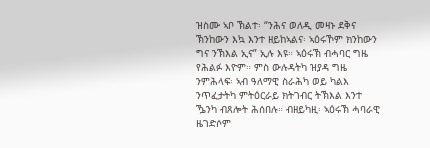ዝስሙ ኣቦ ኽልተ፡ “ንሕና ወለዲ መዛኑ ደቅና ኽንከውን እኳ እንተ ዘይከኣልና፡ ኣዕሩኾም ክንከውን ግና ንኽእል ኢና” ኢሉ እዩ። ኣዕሩኽ ብሓባር ግዜ የሕልፉ እዮም። ምስ ውሉዳትካ ዝያዳ ግዜ ንምሕላፍ፡ ኣብ ዓለማዊ ስራሕካ ወይ ካልእ ንጥፈታትካ ምትዕርራይ ክትገብር ትኽእል እንተ ዄንካ ብጸሎት ሕሰበሉ። ብዘይካዚ፡ ኣዕሩኽ ሓባራዊ ዜገድሶም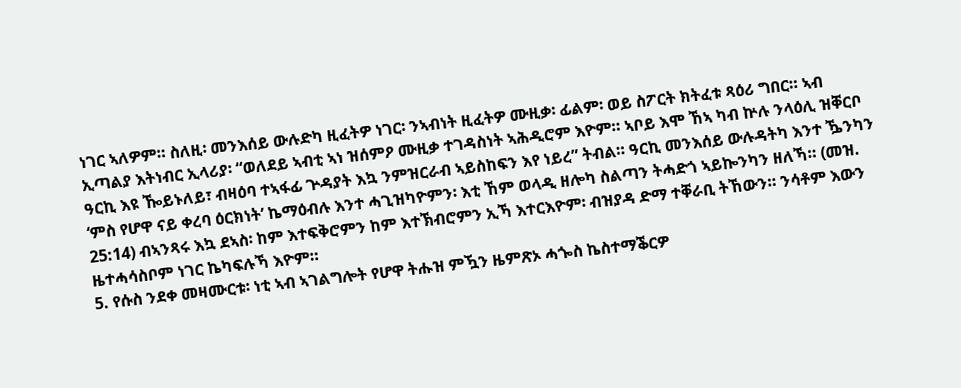ነገር ኣለዎም። ስለዚ፡ መንእሰይ ውሉድካ ዚፈትዎ ነገር፡ ንኣብነት ዚፈትዎ ሙዚቃ፡ ፊልም፡ ወይ ስፖርት ክትፈቱ ጻዕሪ ግበር። ኣብ ኢጣልያ እትነብር ኢላሪያ፡ “ወለደይ ኣብቲ ኣነ ዝሰምዖ ሙዚቃ ተገዳስነት ኣሕዲሮም እዮም። ኣቦይ እሞ ኸኣ ካብ ኵሉ ንላዕሊ ዝቐርቦ ዓርኪ እዩ ዀይኑለይ፣ ብዛዕባ ተኣፋፊ ጕዳያት እኳ ንምዝርራብ ኣይስከፍን እየ ነይረ” ትብል። ዓርኪ መንእሰይ ውሉዳትካ እንተ ዄንካን ‘ምስ የሆዋ ናይ ቀረባ ዕርክነት’ ኬማዕብሉ እንተ ሓጊዝካዮምን፡ እቲ ኸም ወላዲ ዘሎካ ስልጣን ትሓድጎ ኣይኰንካን ዘለኻ። (መዝ. 25:14) ብኣንጻሩ እኳ ደኣስ፡ ከም እተፍቅሮምን ከም እተኽብሮምን ኢኻ እተርእዮም፡ ብዝያዳ ድማ ተቐራቢ ትኸውን። ንሳቶም እውን ዜተሓሳስቦም ነገር ኬካፍሉኻ እዮም።
5. የሱስ ንደቀ መዛሙርቱ፡ ነቲ ኣብ ኣገልግሎት የሆዋ ትሑዝ ምዃን ዜምጽኦ ሓጐስ ኬስተማቕርዎ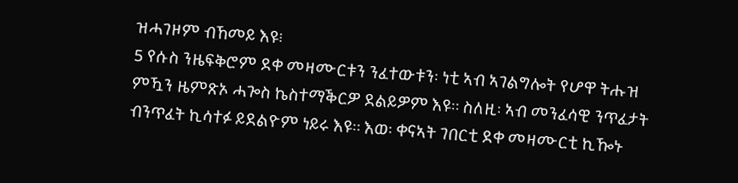ዝሓገዞም ብኸመይ እዩ፧
5 የሱስ ንዜፍቅሮም ደቀ መዛሙርቱን ንፈተውቱን፡ ነቲ ኣብ ኣገልግሎት የሆዋ ትሑዝ ምዃን ዜምጽኦ ሓጐስ ኬስተማቕርዎ ደልይዎም እዩ። ስለዚ፡ ኣብ መንፈሳዊ ንጥፈታት ብንጥፈት ኪሳተፉ ይደልዮም ነይሩ እዩ። እወ፡ ቀናኣት ገበርቲ ደቀ መዛሙርቲ ኪዀኑ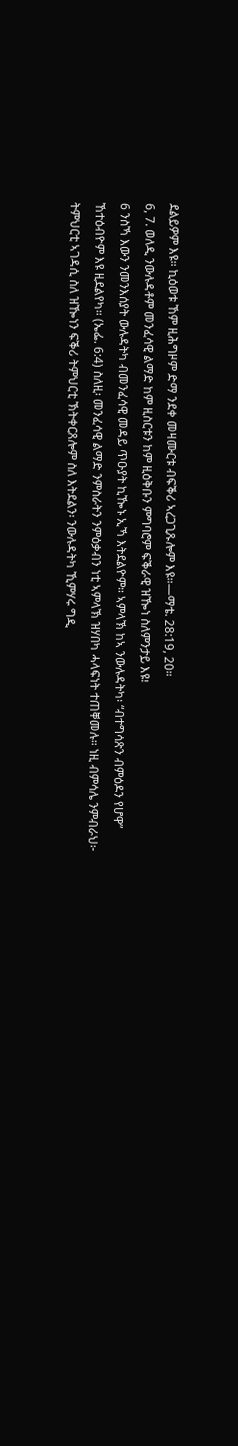ደልይዎም እዩ። ኪዕወቱ ኸም ዚሕግዞም ድማ ንደቀ መዛሙርቱ ብፍቕሪ ኣረጋጊጹሎም እዩ።—ማቴ. 28:19, 20።
6, 7. ወለዲ ንውሉዳቶም መንፈሳዊ ልማድ ከም ዚስርቱን ከም ዚዕቅቡን ምግባሮም ፍቕራዊ ዝዀነ ስለምንታይ እዩ፧
6 ንስኻ እውን ንመንእሰያት ውሉዳትካ ብመንፈሳዊ መዳይ ጥዑያት ኪዀኑ ኢኻ እትደልዮም። ኣምላኽ ከኣ ንውሉዳትካ፡ “ብተግሳጽን ብምዕዶን የሆዋ” ኸተዕብዮም እዩ ዚደልየካ። (ኤፌ. 6:4) ስለዚ፡ መንፈሳዊ ልማድ ንምስራትን ንምዕቃብን ነቲ ኣምላኽ ዝሃበካ ሓላፍነት ተጠቐመሉ። ነዚ ብምሳሌ ንምብራህ፦ ትምህርቲ ኣገዳሲ ስለ ዝዀነን ፍቕሪ ትምህርቲ ኽትቀርጸሎም ስለ እትደልን፡ ንውሉዳትካ ኺምሃሩ ግዲ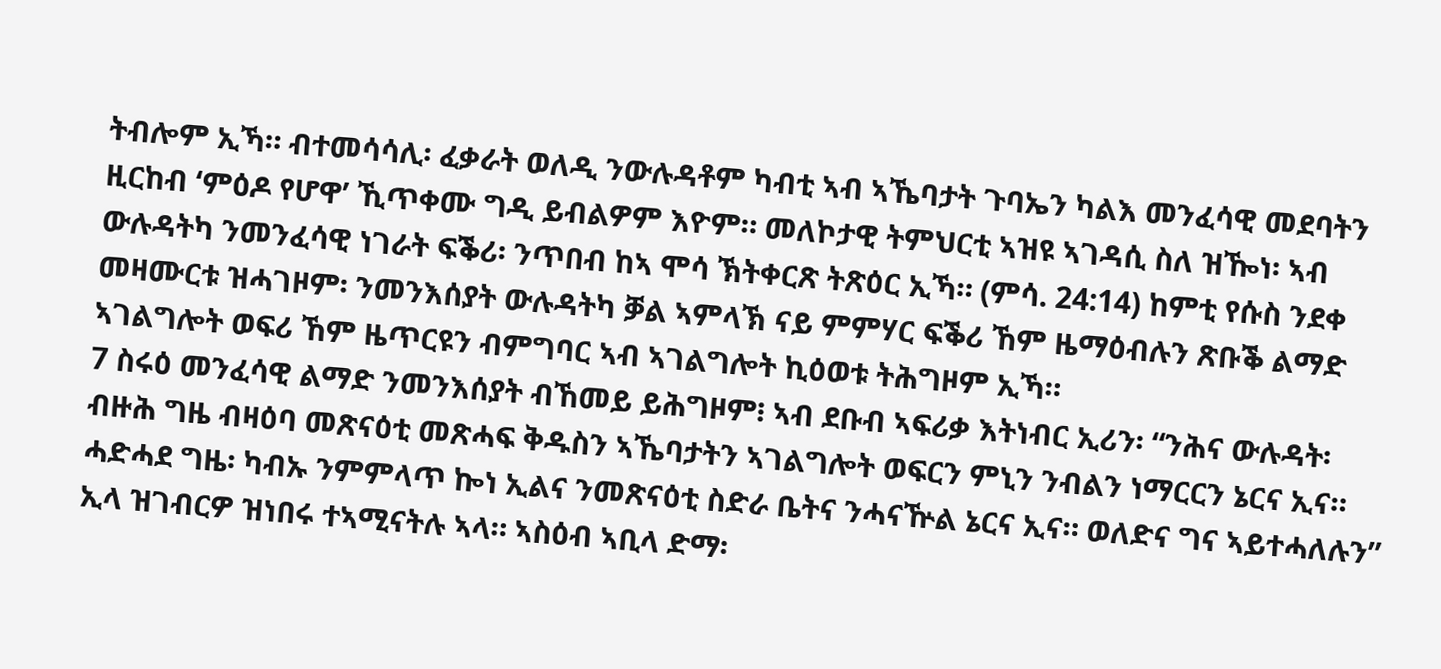ትብሎም ኢኻ። ብተመሳሳሊ፡ ፈቃራት ወለዲ ንውሉዳቶም ካብቲ ኣብ ኣኼባታት ጉባኤን ካልእ መንፈሳዊ መደባትን ዚርከብ ‘ምዕዶ የሆዋ’ ኺጥቀሙ ግዲ ይብልዎም እዮም። መለኮታዊ ትምህርቲ ኣዝዩ ኣገዳሲ ስለ ዝዀነ፡ ኣብ ውሉዳትካ ንመንፈሳዊ ነገራት ፍቕሪ፡ ንጥበብ ከኣ ሞሳ ኽትቀርጽ ትጽዕር ኢኻ። (ምሳ. 24:14) ከምቲ የሱስ ንደቀ መዛሙርቱ ዝሓገዞም፡ ንመንእሰያት ውሉዳትካ ቓል ኣምላኽ ናይ ምምሃር ፍቕሪ ኸም ዜማዕብሉን ጽቡቕ ልማድ ኣገልግሎት ወፍሪ ኸም ዜጥርዩን ብምግባር ኣብ ኣገልግሎት ኪዕወቱ ትሕግዞም ኢኻ።
7 ስሩዕ መንፈሳዊ ልማድ ንመንእሰያት ብኸመይ ይሕግዞም፧ ኣብ ደቡብ ኣፍሪቃ እትነብር ኢሪን፡ “ንሕና ውሉዳት፡ ብዙሕ ግዜ ብዛዕባ መጽናዕቲ መጽሓፍ ቅዱስን ኣኼባታትን ኣገልግሎት ወፍርን ምኒን ንብልን ነማርርን ኔርና ኢና። ሓድሓደ ግዜ፡ ካብኡ ንምምላጥ ኰነ ኢልና ንመጽናዕቲ ስድራ ቤትና ንሓናዅል ኔርና ኢና። ወለድና ግና ኣይተሓለሉን” ኢላ ዝገብርዎ ዝነበሩ ተኣሚናትሉ ኣላ። ኣስዕብ ኣቢላ ድማ፡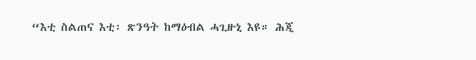“እቲ ስልጠና እቲ፡ ጽንዓት ከማዕብል ሓጊዙኒ እዩ። ሕጂ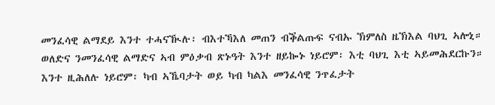መንፈሳዊ ልማደይ እንተ ተሓናዂሉ፡ ብእተኻእለ መጠን ብቕልጡፍ ናብኡ ኽምለስ ዜኽእል ባህጊ ኣሎኒ። ወለድና ንመንፈሳዊ ልማድና ኣብ ምዕቃብ ጽኑዓት እንተ ዘይኰኑ ነይሮም፡ እቲ ባህጊ እቲ ኣይመሕደርኩን። እንተ ዚሕለሉ ነይሮም፡ ካብ ኣኼባታት ወይ ካብ ካልእ መንፈሳዊ ንጥፈታት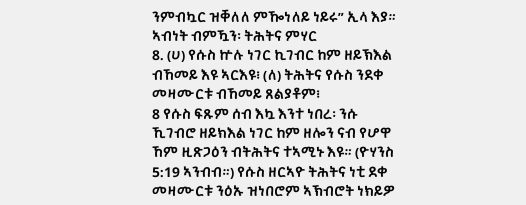ንምብኳር ዝቐለለ ምዀነለይ ነይሩ” ኢላ እያ።
ኣብነት ብምዃን፡ ትሕትና ምሃር
8. (ሀ) የሱስ ኵሉ ነገር ኪገብር ከም ዘይኽእል ብኸመይ እዩ ኣርእዩ፧ (ለ) ትሕትና የሱስ ንደቀ መዛሙርቱ ብኸመይ ጸልያቶም፧
8 የሱስ ፍጹም ሰብ እኳ እንተ ነበረ፡ ንሱ ኺገብሮ ዘይክእል ነገር ከም ዘሎን ናብ የሆዋ ኸም ዚጽጋዕን ብትሕትና ተኣሚኑ እዩ። (ዮሃንስ 5:19 ኣንብብ።) የሱስ ዘርኣዮ ትሕትና ነቲ ደቀ መዛሙርቱ ንዕኡ ዝነበሮም ኣኽብሮት ነክይዎ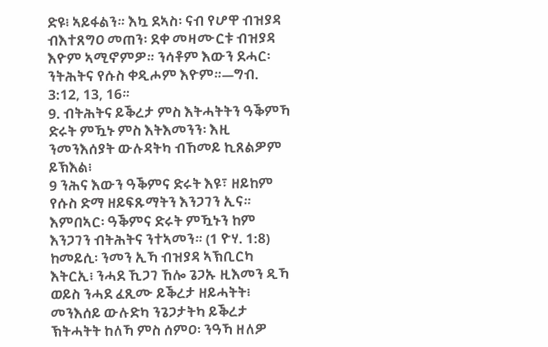ድዩ፧ ኣይፋልን። እኳ ደኣስ፡ ናብ የሆዋ ብዝያዳ ብእተጸግዐ መጠን፡ ደቀ መዛሙርቱ ብዝያዳ እዮም ኣሚኖምዎ። ንሳቶም እውን ደሓር፡ ንትሕትና የሱስ ቀዲሖም እዮም።—ግብ. 3:12, 13, 16።
9. ብትሕትና ይቕረታ ምስ እትሓትትን ዓቕምኻ ድሩት ምዃኑ ምስ እትእመንን፡ እዚ ንመንእሰያት ውሉዳትካ ብኸመይ ኪጸልዎም ይኽእል፧
9 ንሕና እውን ዓቕምና ድሩት እዩ፣ ዘይከም የሱስ ድማ ዘይፍጹማትን እንጋገን ኢና። እምበኣር፡ ዓቕምና ድሩት ምዃኑን ከም እንጋገን ብትሕትና ንተኣመን። (1 ዮሃ. 1:8) ከመይሲ፡ ንመን ኢኻ ብዝያዳ ኣኽቢርካ እትርኢ፧ ንሓደ ኺጋገ ኸሎ ጌጋኡ ዚእመን ዲኻ ወይስ ንሓደ ፈጺሙ ይቕረታ ዘይሓትት፧ መንእሰይ ውሉድካ ንጌጋታትካ ይቕረታ ኽትሓትት ከለኻ ምስ ሰምዐ፡ ንዓኻ ዘለዎ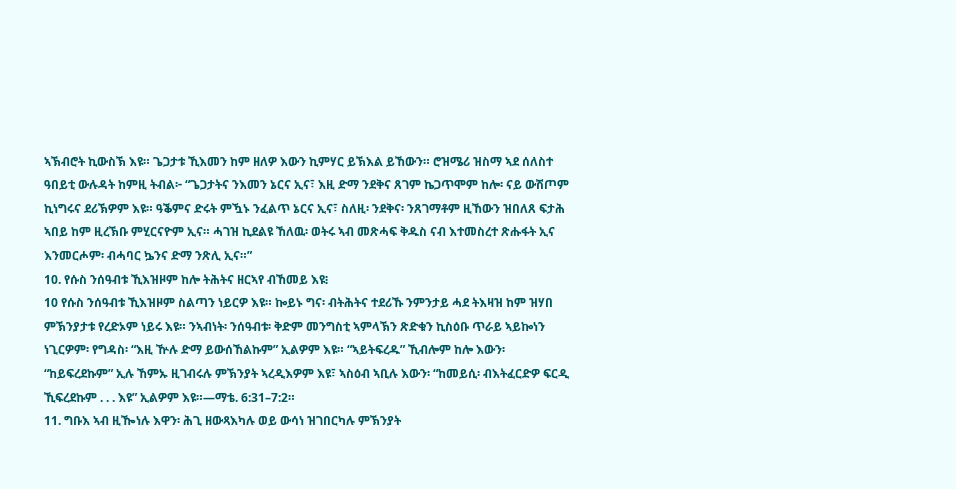ኣኽብሮት ኪውስኽ እዩ። ጌጋታቱ ኺእመን ከም ዘለዎ እውን ኪምሃር ይኽእል ይኸውን። ሮዝሜሪ ዝስማ ኣደ ሰለስተ ዓበይቲ ውሉዳት ከምዚ ትብል፦ “ጌጋታትና ንእመን ኔርና ኢና፣ እዚ ድማ ንደቅና ጸገም ኬጋጥሞም ከሎ፡ ናይ ውሽጦም ኪነግሩና ደሪኽዎም እዩ። ዓቕምና ድሩት ምዃኑ ንፈልጥ ኔርና ኢና፣ ስለዚ፡ ንደቅና፡ ንጸገማቶም ዚኸውን ዝበለጸ ፍታሕ ኣበይ ከም ዚረኽቡ ምሂርናዮም ኢና። ሓገዝ ኪደልዩ ኸለዉ፡ ወትሩ ኣብ መጽሓፍ ቅዱስ ናብ እተመስረተ ጽሑፋት ኢና እንመርሖም፡ ብሓባር ኴንና ድማ ንጽሊ ኢና።”
10. የሱስ ንሰዓብቱ ኺእዝዞም ከሎ ትሕትና ዘርኣየ ብኸመይ እዩ፧
10 የሱስ ንሰዓብቱ ኺእዝዞም ስልጣን ነይርዎ እዩ። ኰይኑ ግና፡ ብትሕትና ተደሪኹ ንምንታይ ሓደ ትእዛዝ ከም ዝሃበ ምኽንያታቱ የረድኦም ነይሩ እዩ። ንኣብነት፡ ንሰዓብቱ፡ ቅድም መንግስቲ ኣምላኽን ጽድቁን ኪስዕቡ ጥራይ ኣይኰነን ነጊርዎም፡ የግዳስ፡ “እዚ ዅሉ ድማ ይውሰኸልኩም” ኢልዎም እዩ። “ኣይትፍረዱ” ኺብሎም ከሎ እውን፡ “ከይፍረደኩም” ኢሉ ኸምኡ ዚገብሩሉ ምኽንያት ኣረዲእዎም እዩ፣ ኣስዕብ ኣቢሉ እውን፡ “ከመይሲ፡ ብእትፈርድዎ ፍርዲ ኺፍረደኩም . . . እዩ” ኢልዎም እዩ።—ማቴ. 6:31–7:2።
11. ግቡእ ኣብ ዚዀነሉ እዋን፡ ሕጊ ዘውጻእካሉ ወይ ውሳነ ዝገበርካሉ ምኽንያት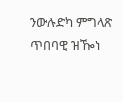ንውሉድካ ምግላጽ ጥበባዊ ዝዀነ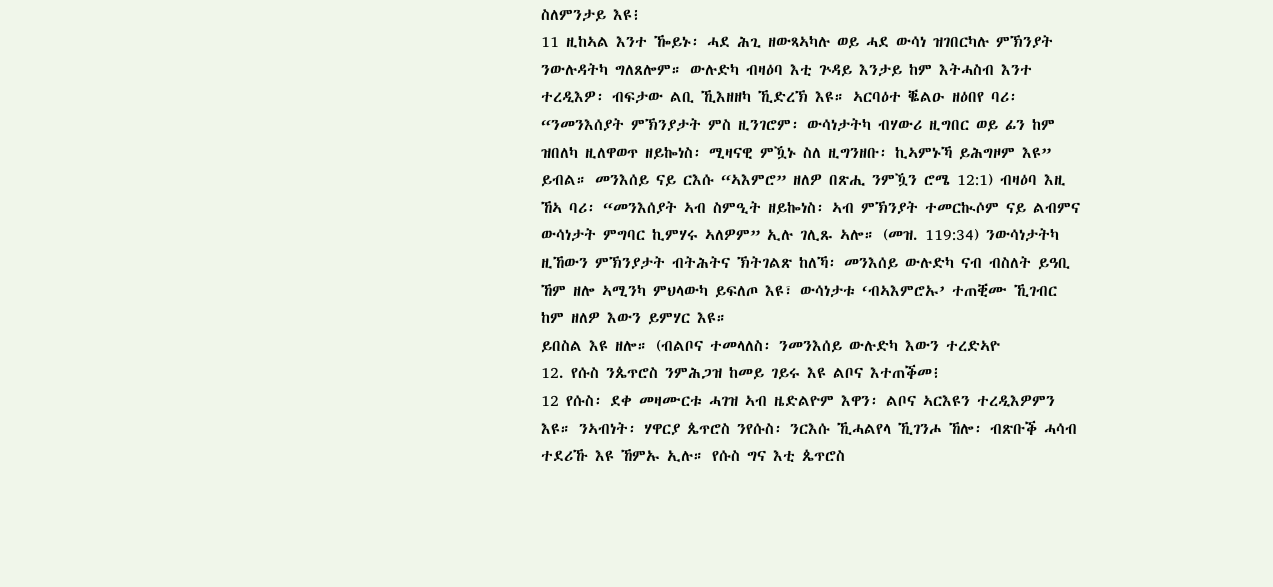ስለምንታይ እዩ፧
11 ዚከኣል እንተ ዀይኑ፡ ሓደ ሕጊ ዘውጻኣካሉ ወይ ሓደ ውሳነ ዝገበርካሉ ምኽንያት ንውሉዳትካ ግለጸሎም። ውሉድካ ብዛዕባ እቲ ጕዳይ እንታይ ከም እትሓስብ እንተ ተረዲእዎ፡ ብፍታው ልቢ ኺእዘዘካ ኺድረኽ እዩ። ኣርባዕተ ቘልዑ ዘዕበየ ባሪ፡ “ንመንእሰያት ምኽንያታት ምስ ዚንገሮም፡ ውሳነታትካ ብሃውሪ ዚግበር ወይ ፊን ከም ዝበለካ ዚለዋወጥ ዘይኰነስ፡ ሚዛናዊ ምዃኑ ስለ ዚግንዘቡ፡ ኪኣምኑኻ ይሕግዞም እዩ” ይብል። መንእሰይ ናይ ርእሱ “ኣእምሮ” ዘለዎ በጽሒ ንምዃን ሮሜ 12:1) ብዛዕባ እዚ ኸኣ ባሪ፡ “መንእሰያት ኣብ ስምዒት ዘይኰነስ፡ ኣብ ምኽንያት ተመርኲሶም ናይ ልብምና ውሳነታት ምግባር ኪምሃሩ ኣለዎም” ኢሉ ገሊጹ ኣሎ። (መዝ. 119:34) ንውሳነታትካ ዚኸውን ምኽንያታት ብትሕትና ኽትገልጽ ከለኻ፡ መንእሰይ ውሉድካ ናብ ብስለት ይዓቢ ኸም ዘሎ ኣሚንካ ምህላውካ ይፍለጦ እዩ፣ ውሳነታቱ ‘ብኣእምሮኡ’ ተጠቒሙ ኺገብር ከም ዘለዎ እውን ይምሃር እዩ።
ይበስል እዩ ዘሎ። (ብልቦና ተመላለስ፡ ንመንእሰይ ውሉድካ እውን ተረድኣዮ
12. የሱስ ንጴጥሮስ ንምሕጋዝ ከመይ ገይሩ እዩ ልቦና እተጠቕመ፧
12 የሱስ፡ ደቀ መዛሙርቱ ሓገዝ ኣብ ዜድልዮም እዋን፡ ልቦና ኣርእዩን ተረዲእዎምን እዩ። ንኣብነት፡ ሃዋርያ ጴጥሮስ ንየሱስ፡ ንርእሱ ኺሓልየላ ኺገንሖ ኸሎ፡ ብጽቡቕ ሓሳብ ተደሪኹ እዩ ኸምኡ ኢሉ። የሱስ ግና እቲ ጴጥሮስ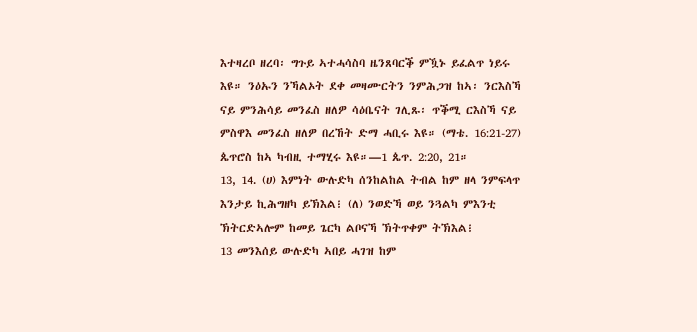እተዛረቦ ዘረባ፡ ግጉይ ኣተሓሳስባ ዜንጸባርቕ ምዃኑ ይፈልጥ ነይሩ እዩ። ንዕኡን ንኻልኦት ደቀ መዛሙርትን ንምሕጋዝ ከኣ፡ ንርእስኻ ናይ ምንሕሳይ መንፈስ ዘለዎ ሳዕቤናት ገሊጹ፡ ጥቕሚ ርእስኻ ናይ ምስዋእ መንፈስ ዘለዎ በረኸት ድማ ሓቢሩ እዩ። (ማቴ. 16:21-27) ጴጥሮስ ከኣ ካብዚ ተማሂሩ እዩ።—1 ጴጥ. 2:20, 21።
13, 14. (ሀ) እምነት ውሉድካ ሰንከልከል ትብል ከም ዘላ ንምፍላጥ እንታይ ኪሕግዘካ ይኽእል፧ (ለ) ንወድኻ ወይ ንጓልካ ምእንቲ ኽትርድኣሎም ከመይ ጌርካ ልቦናኻ ኽትጥቀም ትኽእል፧
13 መንእሰይ ውሉድካ ኣበይ ሓገዝ ከም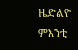ዜድልዮ ምእንቲ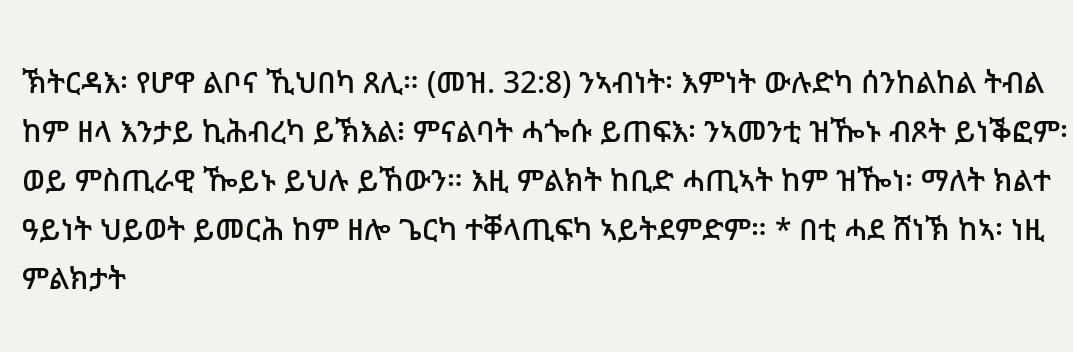ኽትርዳእ፡ የሆዋ ልቦና ኺህበካ ጸሊ። (መዝ. 32:8) ንኣብነት፡ እምነት ውሉድካ ሰንከልከል ትብል ከም ዘላ እንታይ ኪሕብረካ ይኽእል፧ ምናልባት ሓጐሱ ይጠፍእ፡ ንኣመንቲ ዝዀኑ ብጾት ይነቕፎም፡ ወይ ምስጢራዊ ዀይኑ ይህሉ ይኸውን። እዚ ምልክት ከቢድ ሓጢኣት ከም ዝዀነ፡ ማለት ክልተ ዓይነት ህይወት ይመርሕ ከም ዘሎ ጌርካ ተቐላጢፍካ ኣይትደምድም። * በቲ ሓደ ሸነኽ ከኣ፡ ነዚ ምልክታት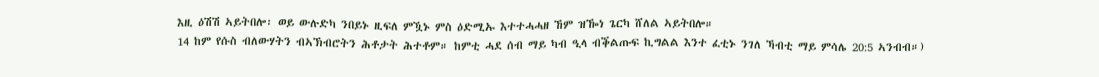እዚ ዕሽሽ ኣይትበሎ፡ ወይ ውሉድካ ንበይኑ ዚፍለ ምዃኑ ምስ ዕድሚኡ እተተሓሓዘ ኸም ዝዀነ ጌርካ ሸለል ኣይትበሎ።
14 ከም የሱስ ብለውሃትን ብኣኽብሮትን ሕቶታት ሕተቶም። ከምቲ ሓደ ሰብ ማይ ካብ ዒላ ብቕልጡፍ ኪግልል እንተ ፈቲኑ ንገለ ኻብቲ ማይ ምሳሌ 20:5 ኣንብብ።)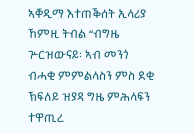ኣቐዲማ እተጠቕሰት ኢላሪያ ኸምዚ ትብል “ብግዜ ጕርዝውናይ፡ ኣብ መንጎ ብሓቂ ምምልላስን ምስ ደቂ ኽፍለይ ዝያዳ ግዜ ምሕላፍን ተዋጢረ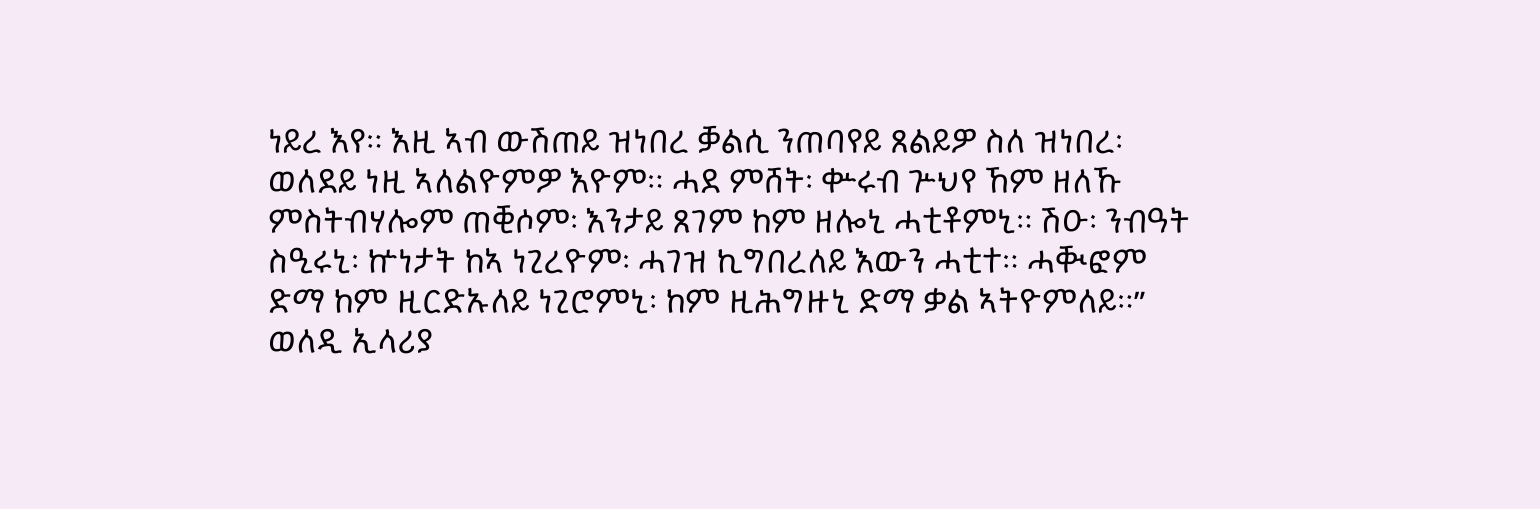ነይረ እየ። እዚ ኣብ ውሽጠይ ዝነበረ ቓልሲ ንጠባየይ ጸልይዎ ስለ ዝነበረ፡ ወለደይ ነዚ ኣለልዮምዎ እዮም። ሓደ ምሸት፡ ቍሩብ ጕህየ ኸም ዘለኹ ምስትብሃሎም ጠቒሶም፡ እንታይ ጸገም ከም ዘሎኒ ሓቲቶምኒ። ሽዑ፡ ንብዓት ስዒሩኒ፡ ኵነታት ከኣ ነጊረዮም፡ ሓገዝ ኪግበረለይ እውን ሓቲተ። ሓቚፎም ድማ ከም ዚርድኡለይ ነጊሮምኒ፡ ከም ዚሕግዙኒ ድማ ቃል ኣትዮምለይ።” ወለዲ ኢላሪያ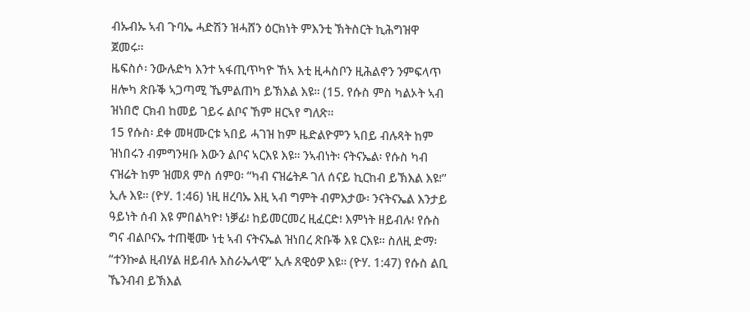ብኡብኡ ኣብ ጉባኤ ሓድሽን ዝሓሸን ዕርክነት ምእንቲ ኽትስርት ኪሕግዝዋ ጀመሩ።
ዜፍስሶ፡ ንውሉድካ እንተ ኣፋጢጥካዮ ኸኣ እቲ ዚሓስቦን ዚሕልኖን ንምፍላጥ ዘሎካ ጽቡቕ ኣጋጣሚ ኼምልጠካ ይኽእል እዩ። (15. የሱስ ምስ ካልኦት ኣብ ዝነበሮ ርክብ ከመይ ገይሩ ልቦና ኸም ዘርኣየ ግለጽ።
15 የሱስ፡ ደቀ መዛሙርቱ ኣበይ ሓገዝ ከም ዜድልዮምን ኣበይ ብሉጻት ከም ዝነበሩን ብምግንዛቡ እውን ልቦና ኣርእዩ እዩ። ንኣብነት፡ ናትናኤል፡ የሱስ ካብ ናዝሬት ከም ዝመጸ ምስ ሰምዐ፡ “ካብ ናዝሬትዶ ገለ ሰናይ ኪርከብ ይኽእል እዩ፧” ኢሉ እዩ። (ዮሃ. 1:46) ነዚ ዘረባኡ እዚ ኣብ ግምት ብምእታው፡ ንናትናኤል እንታይ ዓይነት ሰብ እዩ ምበልካዮ፧ ነቓፊ፧ ከይመርመረ ዚፈርድ፧ እምነት ዘይብሉ፧ የሱስ ግና ብልቦናኡ ተጠቒሙ ነቲ ኣብ ናትናኤል ዝነበረ ጽቡቕ እዩ ርእዩ። ስለዚ ድማ፡ “ተንኰል ዚብሃል ዘይብሉ እስራኤላዊ” ኢሉ ጸዊዕዎ እዩ። (ዮሃ. 1:47) የሱስ ልቢ ኼንብብ ይኽእል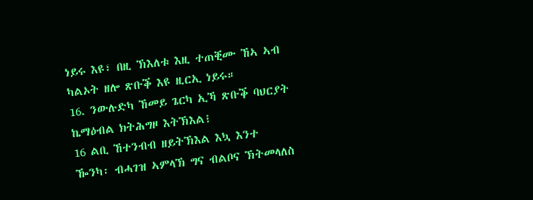ነይሩ እዩ፣ በዚ ኽእለቱ እዚ ተጠቒሙ ኸኣ ኣብ ካልኦት ዘሎ ጽቡቕ እዩ ዚርኢ ነይሩ።
16. ንውሉድካ ኸመይ ጌርካ ኢኻ ጽቡቕ ባህርያት ኬማዕብል ክትሕግዞ እትኽእል፧
16 ልቢ ኸተንብብ ዘይትኽእል እኳ እንተ ዀንካ፡ ብሓገዝ ኣምላኽ ግና ብልቦና ኽትመላለስ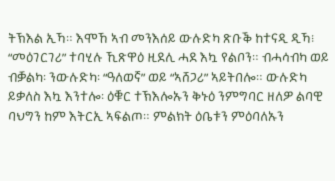ትኽእል ኢኻ። እሞኸ ኣብ መንእሰይ ውሉድካ ጽቡቕ ከተናዲ ዲኻ፧ “መዕገርገሪ” ተባሂሉ ኺጽዋዕ ዚደሊ ሓደ እኳ የልቦን። ብሓሳብካ ወይ ብቓልካ፡ ንውሉድካ፡ “ዓለወኛ” ወይ “ኣሸጋሪ” ኣይትበሎ። ውሉድካ ይቃለስ እኳ እንተሎ፡ ዕቑር ተኽእሎኡን ቅኑዕ ንምግባር ዘለዎ ልባዊ ባህግን ከም እትርኢ ኣፍልጦ። ምልክት ዕቤቱን ምዕባለኡን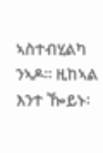ኣስተብሂልካ ንኣዶ። ዚከኣል እንተ ዀይኑ፡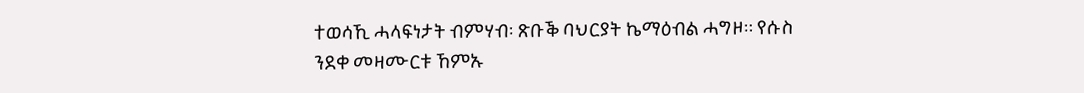ተወሳኺ ሓላፍነታት ብምሃብ፡ ጽቡቕ ባህርያት ኬማዕብል ሓግዞ። የሱስ ንደቀ መዛሙርቱ ኸምኡ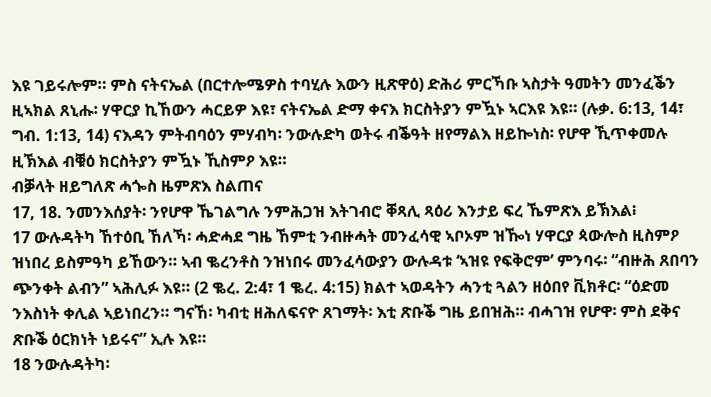እዩ ገይሩሎም። ምስ ናትናኤል (በርተሎሜዎስ ተባሂሉ እውን ዚጽዋዕ) ድሕሪ ምርኻቡ ኣስታት ዓመትን መንፈቕን ዚኣክል ጸኒሑ፡ ሃዋርያ ኪኸውን ሓርይዎ እዩ፣ ናትናኤል ድማ ቀናእ ክርስትያን ምዃኑ ኣርእዩ እዩ። (ሉቃ. 6:13, 14፣ ግብ. 1:13, 14) ናእዳን ምትብባዕን ምሃብካ፡ ንውሉድካ ወትሩ ብቕዓት ዘየማልእ ዘይኰነስ፡ የሆዋ ኺጥቀመሉ ዚኽእል ብቑዕ ክርስትያን ምዃኑ ኺስምዖ እዩ።
ብቓላት ዘይግለጽ ሓጐስ ዜምጽእ ስልጠና
17, 18. ንመንእሰያት፡ ንየሆዋ ኼገልግሉ ንምሕጋዝ እትገብሮ ቐጻሊ ጻዕሪ እንታይ ፍረ ኼምጽእ ይኽእል፧
17 ውሉዳትካ ኸተዕቢ ኸለኻ፡ ሓድሓደ ግዜ ኸምቲ ንብዙሓት መንፈሳዊ ኣቦኦም ዝዀነ ሃዋርያ ጳውሎስ ዚስምዖ ዝነበረ ይስምዓካ ይኸውን። ኣብ ቈረንቶስ ንዝነበሩ መንፈሳውያን ውሉዳቱ ‘ኣዝዩ የፍቅሮም’ ምንባሩ፡ “ብዙሕ ጸበባን ጭንቀት ልብን” ኣሕሊፉ እዩ። (2 ቈረ. 2:4፣ 1 ቈረ. 4:15) ክልተ ኣወዳትን ሓንቲ ጓልን ዘዕበየ ቪክቶር፡ “ዕድመ ንእስነት ቀሊል ኣይነበረን። ግናኸ፡ ካብቲ ዘሕለፍናዮ ጸገማት፡ እቲ ጽቡቕ ግዜ ይበዝሕ። ብሓገዝ የሆዋ፡ ምስ ደቅና ጽቡቕ ዕርክነት ነይሩና” ኢሉ እዩ።
18 ንውሉዳትካ፡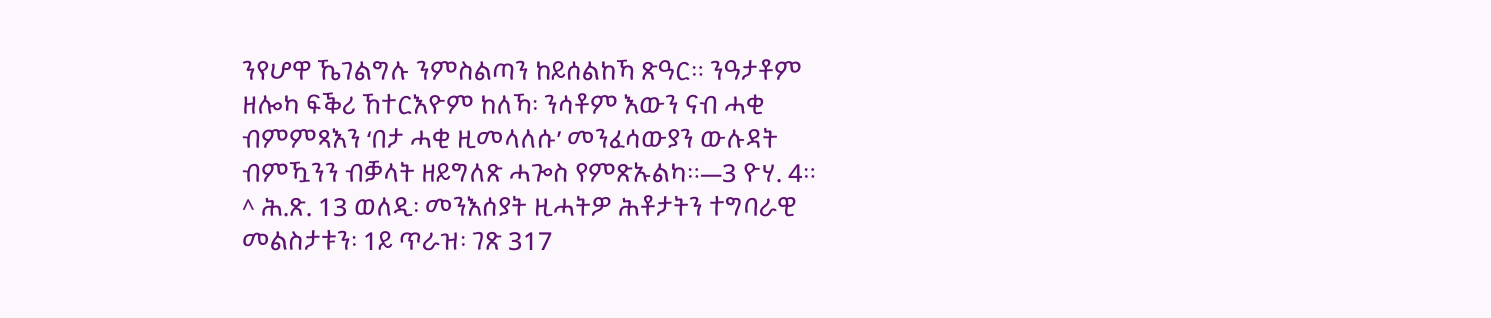ንየሆዋ ኼገልግሉ ንምስልጣን ከይሰልከኻ ጽዓር። ንዓታቶም ዘሎካ ፍቕሪ ኸተርእዮም ከለኻ፡ ንሳቶም እውን ናብ ሓቂ ብምምጻእን ‘በታ ሓቂ ዚመላለሱ’ መንፈሳውያን ውሉዳት ብምዃንን ብቓላት ዘይግለጽ ሓጐስ የምጽኡልካ።—3 ዮሃ. 4።
^ ሕ.ጽ. 13 ወለዲ፡ መንእሰያት ዚሓትዎ ሕቶታትን ተግባራዊ መልስታቱን፡ 1ይ ጥራዝ፡ ገጽ 317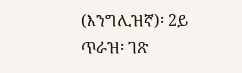(እንግሊዝኛ)፡ 2ይ ጥራዝ፡ ገጽ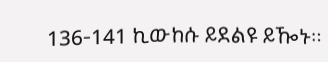136-141 ኪውከሱ ይደልዩ ይዀኑ።